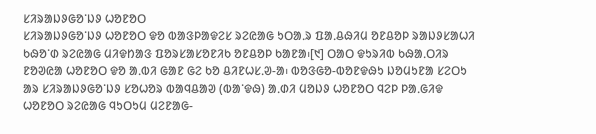ᱥᱤᱨᱟᱡᱽᱜᱚᱸᱡᱽ ᱦᱚᱱᱚᱛ
ᱥᱤᱨᱟᱡᱽᱜᱚᱸᱡᱽ ᱦᱚᱱᱚᱛ ᱫᱚ ᱵᱟᱝᱞᱟᱫᱮᱥ ᱨᱮᱭᱟᱜ ᱩᱛᱟᱹᱨ ᱯᱟᱹᱪᱷᱤᱢ ᱚᱱᱪᱚᱞ ᱨᱟᱡᱽᱥᱟᱦᱤ ᱠᱷᱚᱸᱰ ᱨᱮᱭᱟᱜ ᱢᱤᱫᱴᱟᱝ ᱯᱚᱨᱥᱟᱥᱚᱱᱤᱠ ᱚᱱᱪᱚᱞ ᱠᱟᱱᱟ᱾[᱑] ᱛᱟᱛ ᱫᱩᱨᱤᱵ ᱠᱷᱟᱹᱛᱤᱨ ᱱᱚᱣᱭᱟ ᱦᱚᱱᱚᱛ ᱫᱚ ᱟᱹᱵᱤ ᱜᱟᱱ ᱜᱮ ᱠᱚ ᱪᱤᱱᱦᱥᱹᱣ-ᱟ᱾ ᱵᱚᱝᱜᱚ-ᱵᱚᱱᱫᱷᱩ ᱡᱚᱢᱩᱱᱟ ᱥᱮᱛᱩ ᱟᱨ ᱥᱤᱨᱟᱡᱽᱜᱚᱸᱡᱽ ᱥᱚᱦᱚᱨ ᱵᱟᱧᱪᱟᱣ (ᱵᱟᱸᱫᱷ) ᱟᱹᱰᱤ ᱢᱚᱡᱽ ᱦᱚᱱᱚᱛ ᱧᱮᱞ ᱞᱟᱹᱜᱤᱫ ᱦᱚᱱᱚᱛ ᱨᱮᱭᱟᱜ ᱧᱩᱛᱩᱢ ᱢᱮᱱᱟᱜ-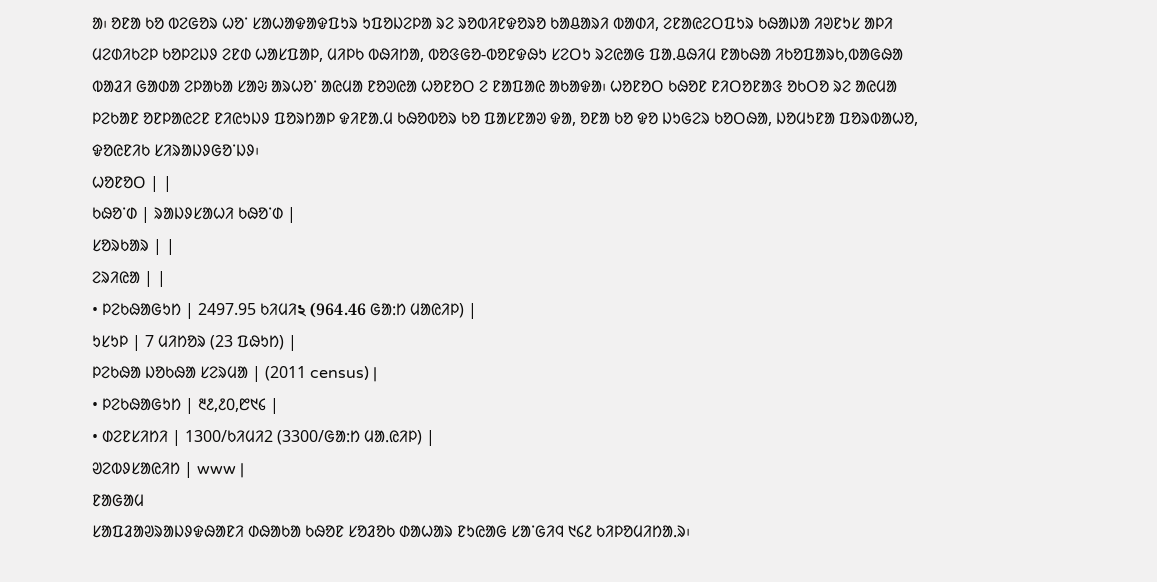ᱟ᱾ ᱚᱱᱟ ᱠᱚ ᱵᱮᱜᱚᱨ ᱦᱚᱸ ᱥᱟᱦᱟᱫᱟᱫᱯᱩᱨ ᱩᱯᱚᱡᱮᱞᱟ ᱨᱮ ᱨᱚᱵᱤᱱᱫᱚᱨᱚ ᱠᱟᱪᱟᱨᱤ ᱵᱟᱰᱤ, ᱮᱱᱟᱭᱮᱛᱯᱩᱨ ᱠᱷᱟᱡᱟ ᱤᱣᱱᱩᱥ ᱟᱞᱤ ᱢᱮᱰᱤᱠᱮᱞ ᱠᱚᱞᱮᱡᱽ ᱮᱱᱰ ᱦᱟᱥᱯᱟᱞ, ᱢᱤᱞᱠ ᱵᱷᱤᱴᱟ, ᱵᱚᱝᱜᱚ-ᱵᱚᱱᱫᱷᱩ ᱥᱮᱛᱩ ᱨᱮᱭᱟᱜ ᱯᱟᱹᱪᱷᱤᱢ ᱱᱟᱠᱷᱟ ᱤᱠᱚᱯᱟᱨᱠ,ᱵᱟᱜᱷᱟ ᱵᱟᱲᱤ ᱜᱟᱰᱟ ᱮᱞᱟᱠᱟ ᱥᱟᱶ ᱟᱨᱦᱚᱸ ᱟᱭᱢᱟ ᱱᱚᱣᱭᱟ ᱦᱚᱱᱚᱛ ᱮ ᱱᱟᱯᱟᱭ ᱟᱠᱟᱫᱟ᱾ ᱦᱚᱱᱚᱛ ᱠᱷᱚᱱ ᱱᱤᱛᱚᱱᱟᱝ ᱚᱠᱛᱚ ᱨᱮ ᱟᱭᱢᱟ ᱞᱮᱠᱟᱱ ᱚᱱᱞᱟᱭᱮᱱ ᱱᱤᱭᱩᱡᱽ ᱯᱚᱨᱴᱟᱞ ᱫᱤᱱᱟᱹᱢ ᱠᱷᱚᱵᱚᱨ ᱠᱚ ᱯᱟᱥᱱᱟᱣ ᱫᱟ, ᱚᱱᱟ ᱠᱚ ᱫᱚ ᱡᱩᱜᱮᱨ ᱠᱚᱛᱷᱟ, ᱡᱚᱢᱩᱱᱟ ᱯᱚᱨᱵᱟᱦᱚ, ᱫᱚᱭᱱᱤᱠ ᱥᱤᱨᱟᱡᱽᱜᱚᱸᱡᱽ᱾
ᱦᱚᱱᱚᱛ | |
ᱠᱷᱚᱸᱰ | ᱨᱟᱡᱽᱥᱟᱦᱤ ᱠᱷᱚᱸᱰ |
ᱥᱚᱨᱠᱟᱨ | |
ᱮᱨᱤᱭᱟ | |
• ᱞᱮᱠᱷᱟᱜᱩᱴ | 2497.95 ᱠᱤᱢᱤ২ (964.46 ᱜᱟᱺᱴ ᱢᱟᱭᱤᱞ) |
ᱩᱥᱩᱞ | 7 ᱢᱤᱴᱚᱨ (23 ᱯᱷᱩᱴ) |
ᱞᱮᱠᱷᱟ ᱡᱚᱠᱷᱟ ᱥᱮᱨᱢᱟ | (2011 census) |
• ᱞᱮᱠᱷᱟᱜᱩᱴ | ᱓᱒,᱒᱐,᱘᱑᱔ |
• ᱰᱮᱱᱥᱤᱴᱤ | 1300/ᱠᱤᱢᱤ2 (3300/ᱜᱟᱺᱴ ᱢᱟᱹᱭᱤᱞ) |
ᱣᱮᱵᱽᱥᱟᱭᱤᱴ | www |
ᱱᱟᱜᱟᱢ
ᱥᱟᱯᱲᱟᱣᱨᱟᱡᱽᱫᱷᱟᱱᱤ ᱰᱷᱟᱠᱟ ᱠᱷᱚᱱ ᱥᱚᱲᱚᱠ ᱰᱟᱦᱟᱨ ᱱᱩᱭᱟᱜ ᱥᱟᱸᱜᱤᱧ ᱑᱔᱒ ᱠᱤᱞᱚᱢᱤᱴᱟᱹᱨ᱾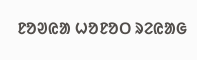ᱱᱚᱣᱭᱟ ᱦᱚᱱᱚᱛ ᱨᱮᱭᱟᱜ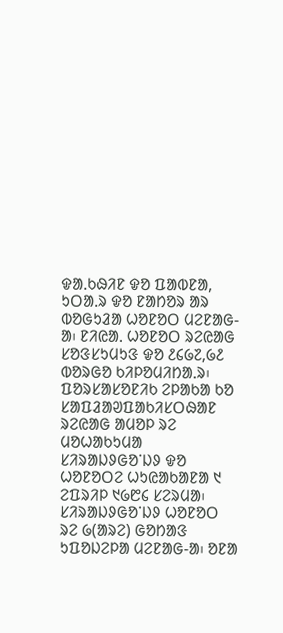ᱫᱟᱹᱠᱷᱤᱱ ᱫᱚ ᱯᱟᱵᱱᱟ, ᱩᱛᱟᱹᱨ ᱫᱚ ᱱᱟᱴᱚᱨ ᱟᱨ ᱵᱚᱜᱩᱲᱟ ᱦᱚᱱᱚᱛ ᱢᱮᱱᱟᱜ-ᱟ᱾ ᱱᱤᱭᱟᱹ ᱦᱚᱱᱚᱛ ᱨᱮᱭᱟᱜ ᱥᱚᱝᱥᱩᱢᱩᱝ ᱫᱚ ᱒᱔᱙᱗,᱙᱒ ᱵᱚᱨᱜᱚ ᱠᱤᱞᱚᱢᱤᱴᱟᱹᱨ᱾
ᱯᱚᱨᱥᱟᱥᱚᱱᱤᱠ ᱮᱞᱟᱠᱟ ᱠᱚ
ᱥᱟᱯᱲᱟᱣᱯᱟᱠᱤᱥᱛᱷᱟᱱ ᱨᱮᱭᱟᱜ ᱟᱢᱚᱞ ᱨᱮ ᱢᱚᱦᱟᱠᱩᱢᱟ ᱥᱤᱨᱟᱡᱽᱜᱚᱸᱡᱽ ᱫᱚ ᱦᱚᱱᱚᱛᱮ ᱦᱩᱭᱟᱠᱟᱱᱟ ᱑ ᱮᱯᱨᱤᱞ ᱑᱙᱘᱔ ᱥᱮᱨᱢᱟ᱾ ᱥᱤᱨᱟᱡᱽᱜᱚᱸᱡᱽ ᱦᱚᱱᱚᱛ ᱨᱮ ᱙(ᱟᱨᱮ) ᱜᱚᱴᱟᱝ ᱩᱯᱚᱡᱮᱞᱟ ᱢᱮᱱᱟᱜ-ᱟ᱾ ᱚᱱᱟ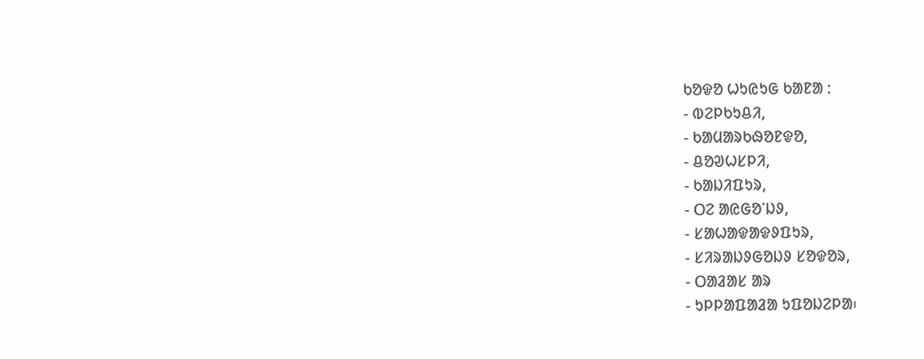ᱠᱚᱫᱚ ᱦᱩᱭᱩᱜ ᱠᱟᱱᱟ ᱺ
- ᱵᱮᱞᱠᱩᱪᱤ,
- ᱠᱟᱢᱟᱨᱠᱷᱚᱱᱫᱚ,
- ᱪᱚᱣᱦᱥᱞᱤ,
- ᱠᱟᱡᱤᱯᱩᱨ,
- ᱛᱮ ᱟᱭᱜᱚᱸᱡᱽ,
- ᱥᱟᱦᱟᱫᱟᱫᱽᱯᱩᱨ,
- ᱥᱤᱨᱟᱡᱽᱜᱚᱡᱽ ᱥᱚᱫᱚᱨ,
- ᱛᱟᱲᱟᱥ ᱟᱨ
- ᱩᱞᱞᱟᱯᱟᱲᱟ ᱩᱯᱚᱡᱮᱞᱟ᱾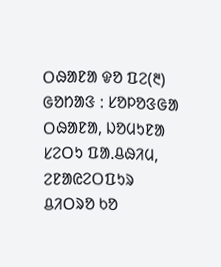ᱛᱷᱟᱱᱟ ᱫᱚ ᱯᱮ(᱓) ᱜᱚᱴᱟᱝ ᱺ ᱥᱚᱞᱚᱝᱜᱟ ᱛᱷᱟᱱᱟ, ᱡᱚᱢᱩᱱᱟ ᱥᱮᱛᱩ ᱯᱟᱹᱪᱷᱤᱢ, ᱮᱱᱟᱭᱮᱛᱯᱩᱨ
ᱪᱤᱛᱨᱚ ᱠᱚ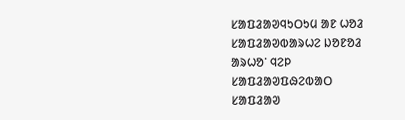ᱥᱟᱯᱲᱟᱣᱧᱩᱛᱩᱢ ᱟᱱ ᱦᱚᱲ
ᱥᱟᱯᱲᱟᱣᱵᱟᱨᱦᱮ ᱡᱚᱱᱚᱲ
ᱟᱨᱦᱚᱸ ᱧᱮᱞ
ᱥᱟᱯᱲᱟᱣᱯᱷᱮᱵᱟᱛ
ᱥᱟᱯᱲᱟᱣ